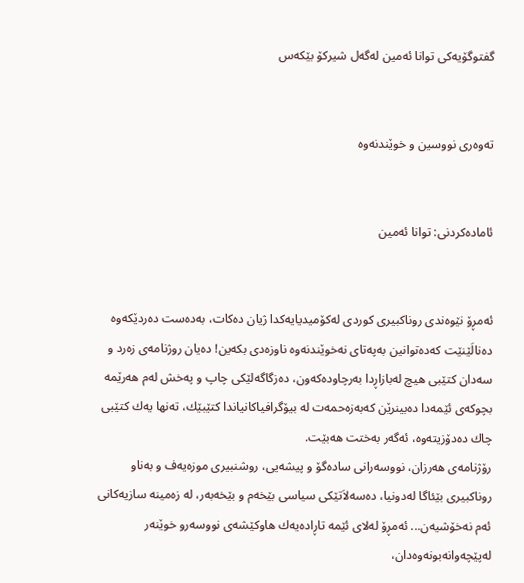گفتوگۆیه‌كى توانا ئه‌مین له‌گه‌ل شیركۆ بێكه‌س


ته‌وه‌رى نووسین و خوێندنه‌وه‌


ئاماده‌كردنى: توانا ئه‌مین


ئه‌مڕۆ نێوه‌ندى روناكبیرى كوردى له‌كۆمیدیایه‌كدا ژیان ده‌كات، به‌ده‌ست ده‌ردێكه‌وه‌ ده‌نالَێنێت كه‌ده‌توانین به‌په‌تاى نه‌خوێندنه‌وه‌ ناوزه‌دى بكه‌ین! ده‌یان روژنامه‌ى زه‌رد و سه‌دان كتێبى هیچ له‌بازاڕدا به‌رچاوده‌كه‌ون، ده‌زگاگه‌لێكى چاپ و په‌خش له‌م هه‌رێمه‌ بچوكه‌ى ئێمه‌دا ده‌بینرێن كه‌به‌زه‌حمه‌ت له‌ بیۆگرافیاكانیاندا كتێبێك، ته‌نها یه‌ك كتێبى چاك ده‌دۆزیته‌وه‌، ئه‌گه‌ر به‌ختت هه‌بێت.
رۆژنامه‌ى هه‌رزان، نووسه‌رانى ساده‌گۆ و پیشه‌یى، روشنبیرى موزه‌یه‌ف و به‌ناو روناكبیرى بێئاگا له‌دونیا، ده‌سه‌لاَتێكى سیاسى بێخه‌م و بێخه‌به‌ر، له‌ زه‌مینه‌ سازیه‌كانى ئه‌م نه‌خۆشیه‌ن... ئه‌مڕۆ له‌لاى ئێمه‌ تاڕاده‌یه‌ك هاوكێشه‌ى نووسه‌رو خوێنه‌ر له‌پێچه‌وانه‌بونه‌وه‌دان،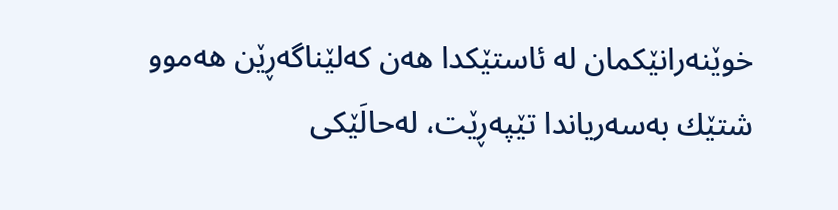خوێنه‌رانێكمان له‌ ئاستێكدا هه‌ن كه‌لێناگه‌ڕێن هه‌موو شتێك به‌سه‌ریاندا تێپه‌ڕێت، له‌حالَێكى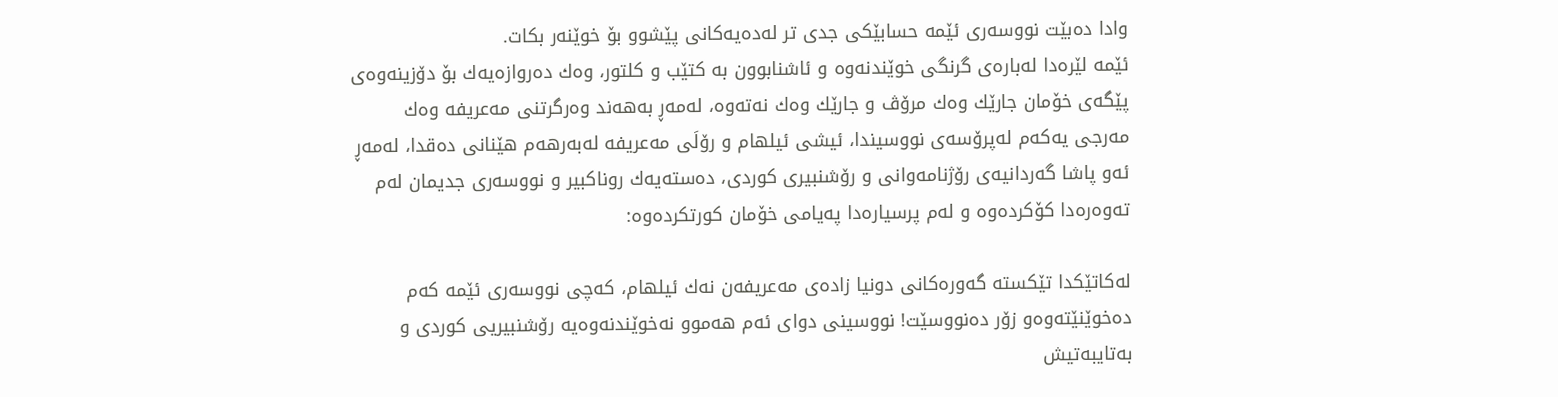وادا ده‌بێت نووسه‌رى ئێمه‌ حسابێكى جدى تر له‌ده‌یه‌كانى پێشوو بۆ خوێنه‌ر بكات.
ئێمه‌ لێره‌دا له‌باره‌ى گرنگى خوێندنه‌وه‌ و ئاشنابوون به‌ كتێب و كلتور، وه‌ك ده‌روازه‌یه‌ك بۆ دۆزینه‌وه‌ى پێگه‌ى خۆمان جارێك وه‌ك مرۆڤ و جارێك وه‌ك نه‌ته‌وه‌، له‌مه‌ڕ به‌هه‌ند وه‌رگرتنى مه‌عریفه‌ وه‌ك مه‌رجى یه‌كه‌م له‌پرۆسه‌ى نووسیندا، ئیشى ئیلهام و رۆلَى مه‌عریفه‌ له‌به‌رهه‌م هێنانى ده‌قدا، له‌مه‌ڕ ئه‌و پاشا گه‌ردانیه‌ى رۆژنامه‌وانى و رۆشنبیرى كوردى، ده‌سته‌یه‌ك روناكبیر و نووسه‌رى جدیمان له‌م ته‌وه‌ره‌دا كۆكرده‌وه‌ و له‌م پرسیاره‌دا په‌یامى خۆمان كورتكرده‌وه‌:

له‌كاتێكدا تێكسته‌ گه‌وره‌كانى دونیا زاده‌ى مه‌عریفه‌ن نه‌ك ئیلهام، كه‌چى نووسه‌رى ئێمه‌ كه‌م ده‌خوێنێته‌وه‌و زۆر ده‌نووسێت! نووسینى دواى ئه‌م هه‌موو نه‌خوێندنه‌وه‌یه‌ رۆشنبیریى كوردى و به‌تایبه‌تیش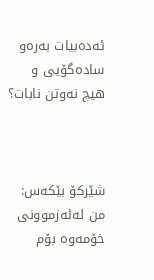ئه‌ده‌بیات به‌ره‌و ساده‌گۆیى و هیچ نه‌وتن نابات؟



شێركۆ بێكه‌س:
من له‌ئه‌زموونى خۆمه‌وه‌ بۆم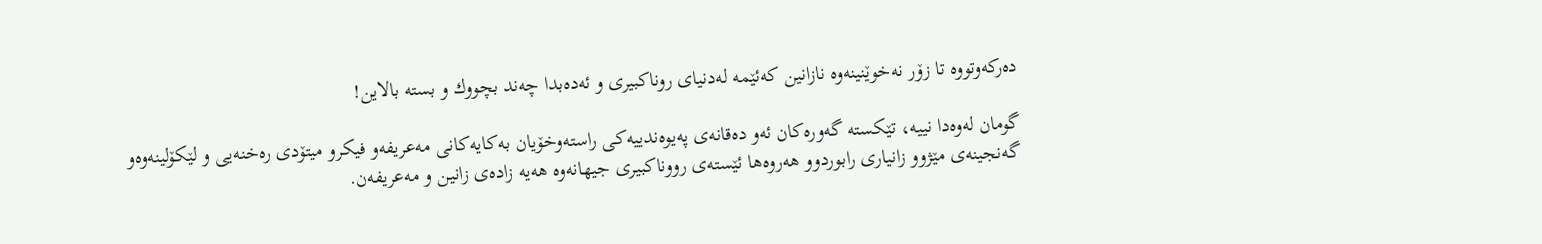ده‌ركه‌وتووه‌ تا زۆر نه‌خوێنینه‌وه‌ نازانین كه‌ئێمه‌ له‌دنیاى روناكبیرى و ئه‌ده‌بدا چه‌ند بچووك و بسته‌ بالاین!

گومان له‌وه‌دا نییه‌، تێكسته‌ گه‌وره‌كان ئه‌و ده‌قانه‌ى په‌یوه‌ندییه‌كى راسته‌وخۆیان به‌كایه‌كانى مه‌عریفه‌و فیكرو میتۆدى ره‌خنه‌یى و لێكۆلینه‌وه‌و گه‌نجینه‌ى مێژوو زانیارى رابوردوو هه‌روه‌ها ئێسته‌ى رووناكبیرى جیهانه‌وه‌ هه‌یه‌ زاده‌ى زانین و مه‌عریفه‌ن.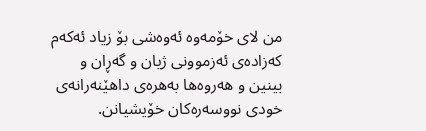من لاى خۆمه‌وه‌ ئه‌وه‌شى بۆ زیاد ئه‌كه‌م كه‌زاده‌ى ئه‌زموونى ژیان و گه‌ڕان و بینین و هه‌روه‌ها به‌هره‌ى داهێنه‌رانه‌ى خودى نووسه‌ره‌كان خۆیشیانن.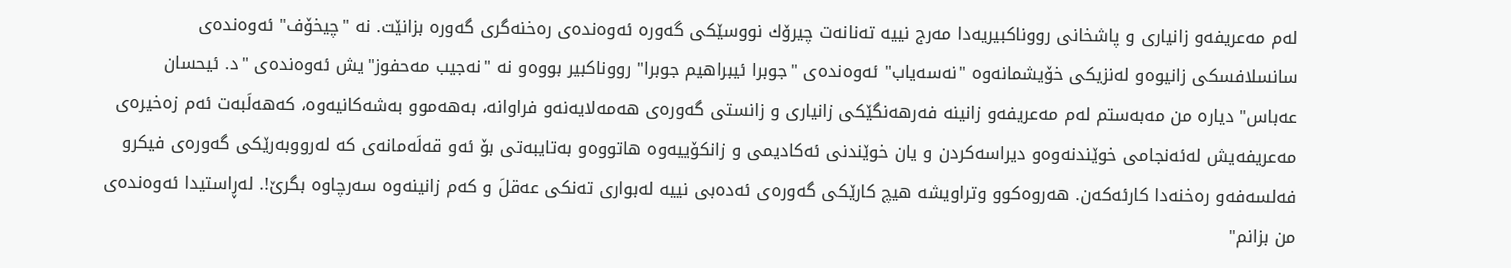له‌م مه‌عریفه‌و زانیارى و پاشخانى رووناكبیریه‌دا مه‌رج نییه‌ ته‌نانه‌ت چیرۆك نووسێكى گه‌وره‌ ئه‌وه‌نده‌ى ره‌خنه‌گرى گه‌وره‌ بزانێت. نه‌ "چیخۆف" ئه‌وه‌نده‌ى سانسلافسكى زانیوه‌و له‌نزیكى خۆیشمانه‌وه‌ "نه‌سه‌یاب" ئه‌وه‌نده‌ى "جوبرا ئیبراهیم جوبرا" رووناكبیر بووه‌و نه‌ "نه‌جیب مه‌حفوز"یش ئه‌وه‌نده‌ى "د. ئیحسان عه‌باس" دیاره‌ من مه‌به‌ستم له‌م مه‌عریفه‌و زانینه‌ فه‌رهه‌نگێكى زانیارى و زانستى گه‌وره‌ى هه‌مه‌لایه‌نه‌و فراوانه‌، به‌هه‌موو به‌شه‌كانیه‌وه‌، كه‌هه‌لَبه‌ت ئه‌م زه‌خیره‌ى مه‌عریفه‌یش له‌ئه‌نجامى خوێندنه‌وه‌و دیراسه‌كردن و یان خوێندنى ئه‌كادیمى و زانكۆییه‌وه‌ هاتووه‌و به‌تایبه‌تى بۆ ئه‌و قه‌لَه‌مانه‌ى كه‌ له‌رووبه‌رێكى گه‌وره‌ى فیكرو فه‌لسه‌فه‌و ره‌خنه‌دا كارئه‌كه‌ن. هه‌روه‌كوو وتراویشه‌ هیچ كارێكى گه‌وره‌ى ئه‌ده‌بى نییه‌ له‌بوارى ته‌نكى عه‌قلَ و كه‌م زانینه‌وه‌ سه‌رچاوه‌ بگرێ!. له‌ڕاستیدا ئه‌وه‌نده‌ى من بزانم"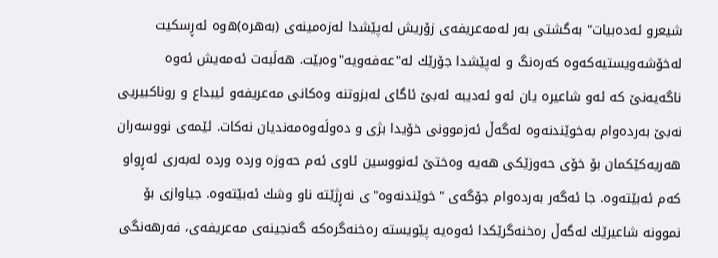شیعرو ئه‌ده‌بیات" به‌گشتى به‌ر له‌مه‌عریفه‌ى زۆریش له‌پێشدا له‌زه‌مینه‌ى (به‌هره‌)ه‌وه‌ ئه‌ڕسكیت له‌خۆشه‌ویستیه‌كه‌وه‌ كه‌ره‌نگ و له‌پێشدا جۆرێك له‌"عه‌فه‌ویه‌"وه‌بێت. هه‌لَبه‌ت ئه‌مه‌یش ئه‌وه‌ ناگه‌یه‌نێ كه‌ ئه‌و شاعیره‌ یان ئه‌و ئه‌دیبه‌ ئه‌بێ ئاگاى له‌بزوتنه‌ وه‌كانى مه‌عریفه‌و ئیبداع و روناكبیریی نه‌بێ به‌رده‌وام به‌خوێندنه‌وه‌ له‌گه‌ڵ ئه‌زموونى خۆیدا بژى و ده‌ولَه‌وه‌مه‌ندیان نه‌كات. ئێمه‌ى نووسه‌ران هه‌ریه‌كێكمان بۆ خۆى حه‌وزێكى هه‌یه‌ وه‌ختێ ئه‌نووسین ئاوى ئه‌م حه‌وزه‌ ورده‌ ورده‌ له‌به‌رى ئه‌ڕواو كه‌م ئه‌بێته‌وه‌. جا ئه‌گه‌ر به‌رده‌وام جۆگه‌ى "خوێندنه‌وه‌"ى نه‌ڕژێته‌ ناو وشك ئه‌بێته‌وه‌. جیاوازى بۆ نموونه‌ شاعیرێك له‌گه‌ڵ ره‌خنه‌گرێكدا ئه‌وه‌یه‌ پێویسته‌ ره‌خنه‌گره‌كه‌ گه‌نجینه‌ى مه‌عریفه‌ى، فه‌رهه‌نگى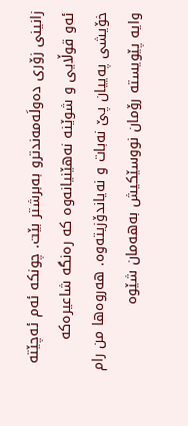زانینى زۆرى ده‌ولَه‌مه‌ندترو به‌برشتر بێت. چونكه‌ ئه‌م ئه‌چێته‌ ئه‌و قوڵایى و شوێنه‌ نه‌هێنیانه‌وه‌ كه‌ ره‌نگه‌ شاعیره‌كه‌ خۆیشى په‌ییان پێ نه‌بات و نه‌یاندۆزیته‌وه‌. هه‌روه‌ها من رام وایه‌ پێویسته‌ رۆمان نووسێكیش به‌هه‌مان شێوه‌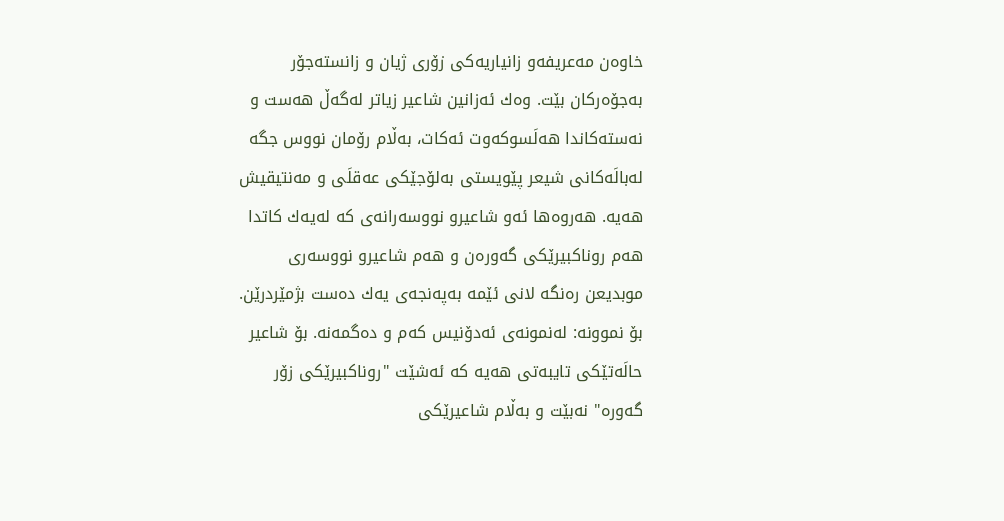خاوه‌ن مه‌عریفه‌و زانیاریه‌كى زۆرى ژیان و زانسته‌جۆر به‌جۆه‌ركان بێت. وه‌ك ئه‌زانین شاعیر زیاتر له‌گه‌ڵ هه‌ست و نه‌سته‌كاندا هه‌لَسوكه‌وت ئه‌كات، به‌ڵام رۆمان نووس جگه‌ له‌بالَه‌كانى شیعر پێویستى به‌لۆجێكى عه‌قلَى و مه‌نتیقیش هه‌یه‌. هه‌روه‌ها ئه‌و شاعیرو نووسه‌رانه‌ى كه‌ له‌یه‌ك كاتدا هه‌م روناكبیرێكى گه‌وره‌ن و هه‌م شاعیرو نووسه‌رى موبدیعن ره‌نگه‌ لانى ئێمه‌ به‌په‌نجه‌ى یه‌ك ده‌ست بژمێردرێن. بۆ نموونه‌: له‌نمونه‌ى ئه‌دۆنیس كه‌م و ده‌گمه‌نه‌. بۆ شاعیر حالَه‌تێكى تایبه‌تى هه‌یه‌ كه‌ ئه‌شێت "روناكبیرێكى زۆر گه‌وره‌" نه‌بێت و به‌ڵام شاعیرێكى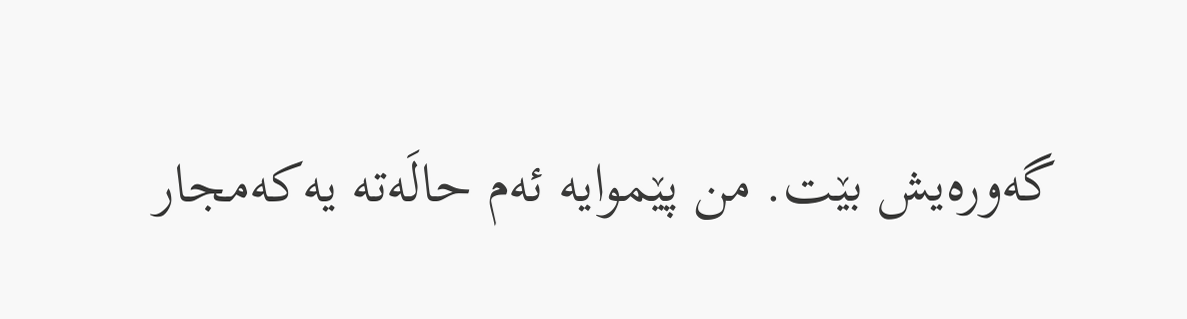گه‌وره‌یش بێت. من پێموایه‌ ئه‌م حالَه‌ته‌ یه‌كه‌مجار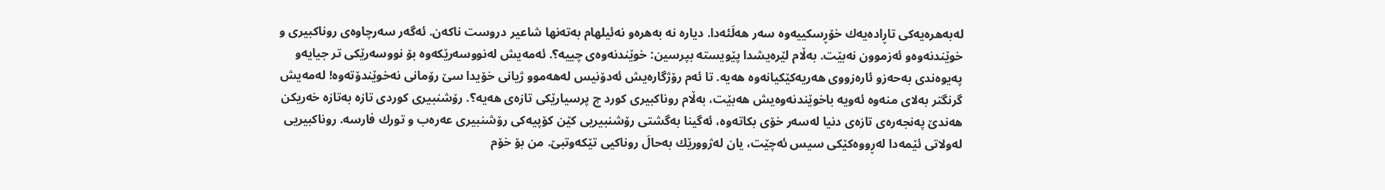له‌به‌هره‌یه‌كى تاڕاده‌یه‌ك خۆڕسكییه‌وه‌ سه‌ر هه‌لَئه‌دا. دیاره‌ نه‌ به‌هره‌و نه‌ئیلهام به‌ته‌نها شاعیر دروست ناكه‌ن. ئه‌گه‌ر سه‌رچاوه‌ى روناكبیرى و خوێندنه‌وه‌و ئه‌زموون نه‌بێت. به‌ڵام لێره‌یشدا پێویسته‌ بپرسین: خوێندنه‌وه‌ى چییه‌؟. ئه‌مه‌یش له‌نووسه‌رێكه‌وه‌ بۆ نووسه‌رێكى تر جیایه‌و په‌یوه‌ندى به‌حه‌زو ئاره‌زووى هه‌ریه‌كێكیانه‌وه‌ هه‌یه‌. تا ئه‌م رۆژگاره‌یش ئه‌دۆنیس له‌هه‌موو ژیانى خۆیدا سێ رۆمانى نه‌خوێندۆته‌وه‌! له‌مه‌یش گرنگتر به‌لاى منه‌وه‌ ئه‌ویه‌ باخوێندنه‌وه‌یش هه‌بێت، به‌ڵام روناكبیرى كورد چ پرسیارێكى تازه‌ى هه‌یه‌؟. رۆشنبیرى كوردى تازه‌ به‌تازه‌ خه‌ریكن هه‌ندێ په‌نجه‌ره‌ى تازه‌ى دنیا له‌سه‌ر خۆى بكاته‌وه‌، ئه‌گینا به‌گشتى رۆشنبیریى كێن كۆپیه‌كى رۆشنبیرى عه‌ره‌ب و تورك فارسه‌. روناكبیریى له‌ولاتى ئێمه‌دا له‌ڕووه‌كێكى سیس ئه‌چێت، یان له‌ژوورێك به‌حالَ روناكیى تێكه‌وتبێ. من بۆ خۆم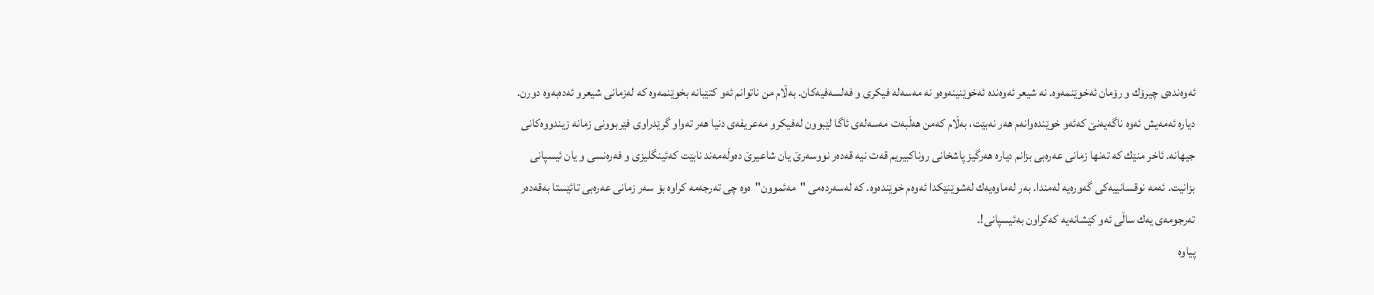ئه‌وه‌نده‌ى چیرۆك و رۆمان ئه‌خوێنمه‌وه‌. نه‌ شیعر ئه‌وه‌نده‌ ئه‌خوێنینه‌وه‌و نه‌ مه‌سه‌له‌ فیكرى و فه‌لسه‌فیه‌كان. به‌ڵام من ناتوانم ئه‌و كتێبانه‌ بخوێنمه‌وه‌ كه‌ له‌زمانى شیعرو ئه‌ده‌به‌وه‌ دورن. دیاره‌ ئه‌مه‌یش ئه‌وه‌ ناگه‌یه‌نێ كه‌ئه‌و خوێنده‌وانه‌م هه‌ر نه‌بێت، به‌ڵام كه‌من هه‌لَبه‌ت مه‌سه‌له‌ى ئاگا لێبوون له‌فیكرو مه‌عریفه‌ى دنیا هه‌ر ته‌واو گرێدراوى فێربوونى زمانه‌ زیندووه‌كانى جیهانه‌. ئاخر منێك كه‌ ته‌نها زمانى عه‌ره‌بى بزانم دیاره‌ هه‌رگیز پاشخانى روناكبیریم قه‌ت نیه‌ قه‌ده‌ر نووسه‌رێ یان شاعیرێ ده‌ولَه‌مه‌ند نابێت كه‌ئینگلیزى و فه‌ره‌نسى و یان ئیسپانى بزانیت. ئه‌مه‌ نوقسانییه‌كى گه‌وره‌یه‌ له‌مندا. به‌ر له‌ماوه‌یه‌ك له‌شوێنێكدا ئه‌وه‌م خوێنده‌وه‌. كه‌ له‌سه‌رده‌مى "مه‌ئموون"ه‌وه‌ چى ته‌رجه‌مه‌ كراوه‌ بۆ سه‌ر زمانى عه‌ره‌بى تائێستا به‌قه‌ده‌ر ته‌رجومه‌ى یه‌ك ساڵى ئه‌و كێشانه‌یه‌ كه‌كراون به‌ئیسپانى!.
پیاوه‌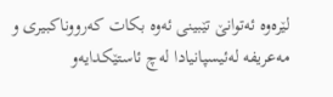لێره‌وه‌ ئه‌توانێ تێبینى ئه‌وه‌ بكات كه‌رووناكبیرى و مه‌عریفه‌ له‌ئیسپانیادا له‌چ ئاستێكدایه‌و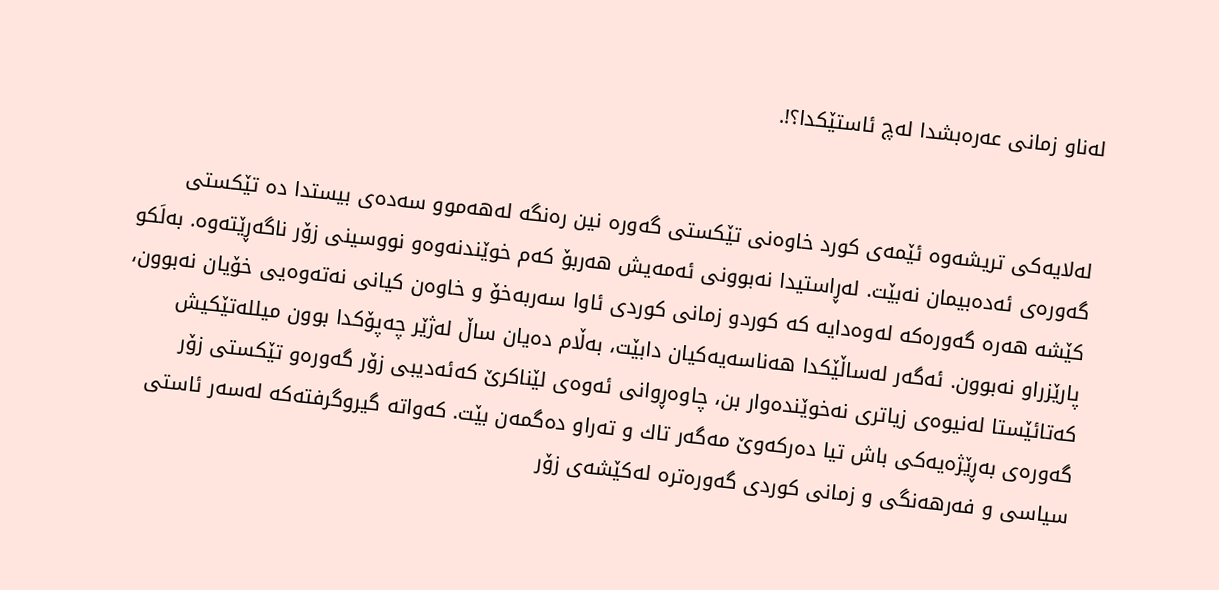له‌ناو زمانى عه‌ره‌بشدا له‌چ ئاستێكدا؟!.


له‌لایه‌كى تریشه‌وه‌ ئێمه‌ى كورد خاوه‌نى تێكستى گه‌وره‌ نین ره‌نگه‌ له‌هه‌موو سه‌ده‌ى بیستدا ده‌ تێكستى گه‌وره‌ى ئه‌ده‌بیمان نه‌بێت. له‌ڕاستیدا نه‌بوونى ئه‌مه‌یش هه‌ربۆ كه‌م خوێندنه‌وه‌و نووسینى زۆر ناگه‌ڕێته‌وه‌. به‌لَكو كێشه‌ هه‌ره‌ گه‌وره‌كه‌ له‌وه‌دایه‌ كه‌ كوردو زمانى كوردى ئاوا سه‌ربه‌خۆ و خاوه‌ن كیانى نه‌ته‌وه‌یى خۆیان نه‌بوون، پارێزراو نه‌بوون. ئه‌گه‌ر له‌ساڵێكدا هه‌ناسه‌یه‌كیان دابێت، به‌ڵام ده‌یان ساڵ له‌ژێر چه‌پۆكدا بوون میلله‌تێكیش كه‌تائێستا له‌نیوه‌ى زیاترى نه‌خوێنده‌وار بن، چاوه‌ڕوانى ئه‌وه‌ى لێناكرێ كه‌ئه‌دیبى زۆر گه‌وره‌و تێكستى زۆر گه‌وره‌ى به‌ڕێژه‌یه‌كى باش تیا ده‌ركه‌وێ مه‌گه‌ر تاك و ته‌راو ده‌گمه‌ن بێت. كه‌واته‌ گیروگرفته‌كه‌ له‌سه‌ر ئاستى سیاسى و فه‌رهه‌نگى و زمانى كوردى گه‌وره‌تره‌ له‌كێشه‌ى زۆر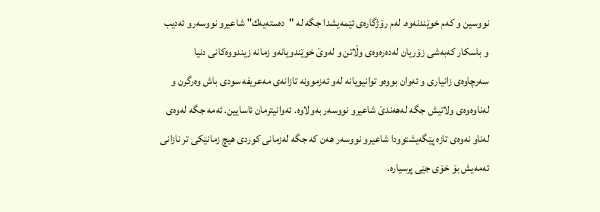نووسین و كه‌م خوێندنه‌وه‌. له‌م رۆژگاره‌ى ئێمه‌یشدا جگه‌ له‌ "ده‌سته‌یه‌ك" شاعیرو نووسه‌رو ئه‌دیب و باسكار كه‌به‌شى زۆریان له‌ده‌ره‌وه‌ى وڵاتن و له‌وێ خوێندویانه‌و زمانه‌ زیندووه‌كانى دنیا سه‌رچاوه‌ى زانیارى و ئه‌وان بووه‌و توانیویانه‌ له‌و ئه‌زموونه‌ تازانه‌ى مه‌عریفه‌ سودى باش وه‌رگرن و له‌ناوه‌وه‌ى ولاتیش جگه‌ له‌هه‌ندێ شاعیرو نووسه‌ر به‌ولاوه‌. ئه‌وانیترمان ئاسایین. ئه‌مه‌ جگه‌ له‌وه‌ى له‌ناو نه‌وه‌ى تازه‌ پێگه‌یشتوودا شاعیرو نووسه‌ر هه‌ن كه‌ جگه‌ له‌زمانى كوردى هیچ زمانێكى تر نازانى ئه‌مه‌یش بۆ خۆى جێى پرسیاره‌.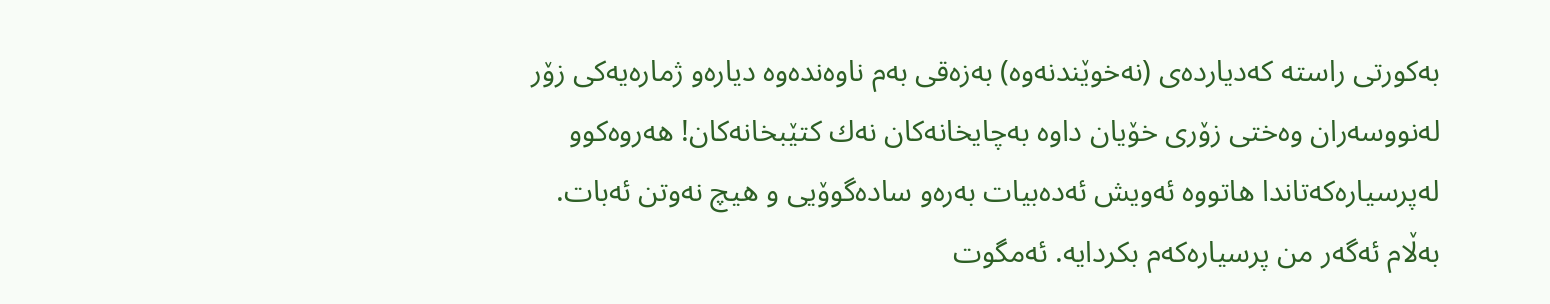به‌كورتى راسته‌ كه‌دیارده‌ى (نه‌خوێندنه‌وه‌) به‌زه‌قى به‌م ناوه‌نده‌وه‌ دیاره‌و ژماره‌یه‌كى زۆر له‌نووسه‌ران وه‌ختى زۆرى خۆیان داوه‌ به‌چایخانه‌كان نه‌ك كتێبخانه‌كان! هه‌روه‌كوو له‌پرسیاره‌كه‌تاندا هاتووه‌ ئه‌ویش ئه‌ده‌بیات به‌ره‌و ساده‌گوۆیى و هیچ نه‌وتن ئه‌بات. به‌ڵام ئه‌گه‌ر من پرسیاره‌كه‌م بكردایه‌. ئه‌مگوت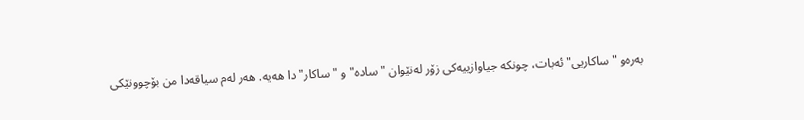به‌ره‌و "ساكاریى" ئه‌بات، چونكه‌ جیاوازییه‌كى زۆر له‌نێوان "ساده‌" و "ساكار"دا هه‌یه‌. هه‌ر له‌م سیاقه‌دا من بۆچوونێكى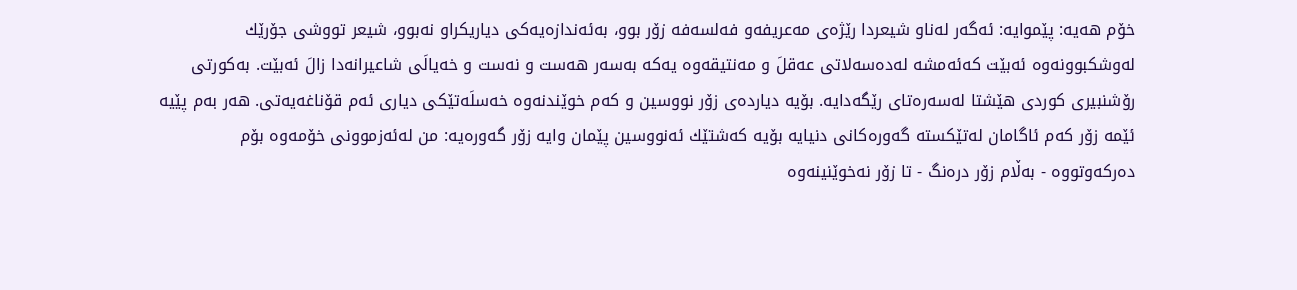خۆم هه‌یه‌: پێموایه‌: ئه‌گه‌ر له‌ناو شیعردا رێژه‌ى مه‌عریفه‌و فه‌لسه‌فه‌ زۆر بوو، به‌ئه‌ندازه‌یه‌كى دیاریكراو نه‌بوو، شیعر تووشى جۆرێك له‌وشكبوونه‌وه‌ ئه‌بێت كه‌ئه‌مشه‌ له‌ده‌سه‌لاتى عه‌قلَ و مه‌نتیقه‌وه‌ یه‌كه‌ به‌سه‌ر هه‌ست و نه‌ست و خه‌یالَى شاعیرانه‌دا زالَ ئه‌بێت. به‌كورتى رۆشنبیرى كوردى هێشتا له‌سه‌ره‌تاى رێگه‌دایه‌. بۆیه‌ دیارده‌ى زۆر نووسین و كه‌م خوێندنه‌وه‌ خه‌سلَه‌تێكى دیارى ئه‌م قۆناغه‌یه‌تى. هه‌ر به‌م پێیه‌ ئێمه‌ زۆر كه‌م ئاگامان له‌تێكسته‌ گه‌وره‌كانى دنیایه‌ بۆیه‌ كه‌شتێك ئه‌نووسین پێمان وایه‌ زۆر گه‌وره‌یه‌: من له‌ئه‌زموونى خۆمه‌وه‌ بۆم ده‌ركه‌وتووه‌ - به‌ڵام زۆر دره‌نگ - تا زۆر نه‌خوێنینه‌وه‌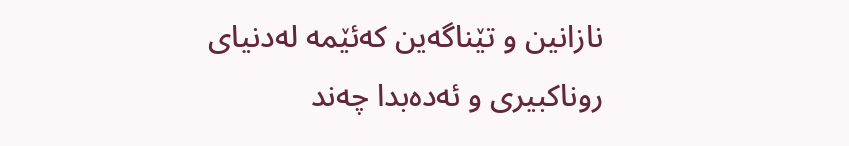نازانین و تێناگه‌ین كه‌ئێمه‌ له‌دنیاى روناكبیرى و ئه‌ده‌بدا چه‌ند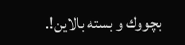بچووك و بسته‌ بالاین!.